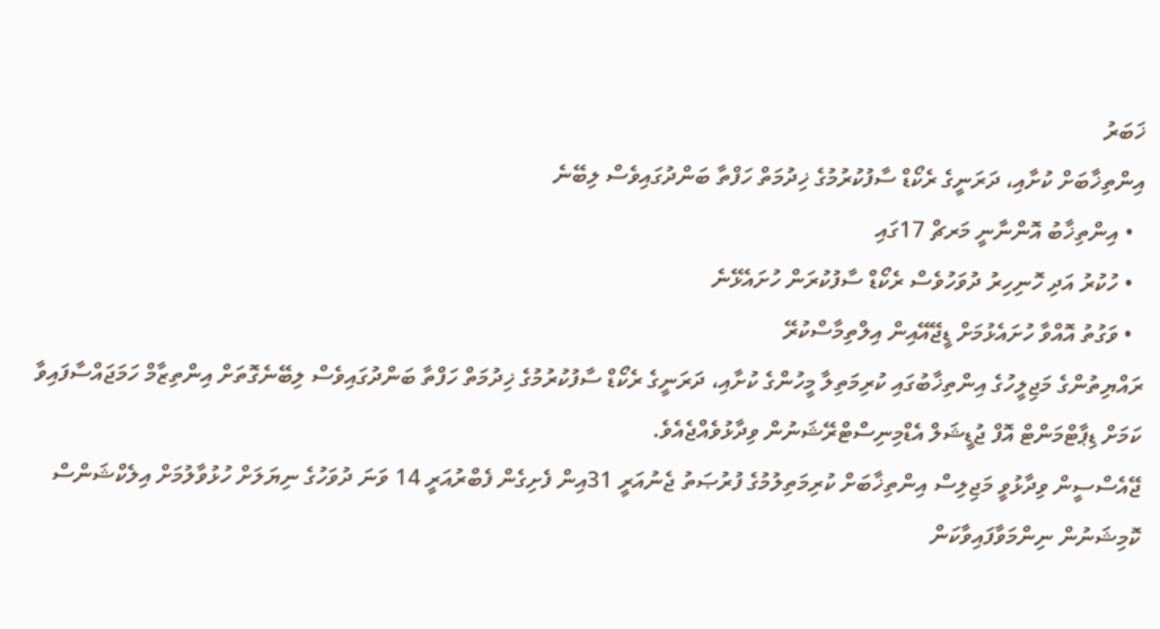ޚަބަރު
އިންތިޚާބަށް ކުށާއި، ދަރަނީގެ ރެކޯޑް ސާފުކުރުމުގެ ޚިދުމަތް ހަފްތާ ބަންދުގައިވެސް ލިބޭނެ
  • އިންތިޚާބު އޮންނާނީ މަރޗް 17ގައި
  • ހުކުރު އަދި ހޮނިހިރު ދުވަހުވެސް ރެކޯޑް ސާފުކުރަން ހުށައެޅޭނެ
  • ވަގުތު އޮއްވާ ހުށައެޅުމަށް ޑީޖޭއޭއިން އިލްތިމާސްކުރޭ
ރައްޔިތުންގެ މަޖިލީހުގެ އިންތިޚާބުގައި ކުރިމަތިލާ މީހުންގެ ކުށާއި، ދަރަނީގެ ރެކޯޑް ސާފުކުރުމުގެ ޚިދުމަތް ހަފްތާ ބަންދުގައިވެސް ލިބޭނެގޮތަށް އިންތިޒާމް ހަމަޖައްސާފައިވާ ކަމަށް ޑިޕާޓްމަންޓް އޮފް ޖުޑީޝަލް އެޑްމިނިސްޓްރޭޝަނުން ވިދާޅުވެއްޖެއެވެ.
ޖޭއެސްސީން ވިދާޅުވީ މަޖިލިސް އިންތިޚާބަށް ކުރިމަތިލުމުގެ ފުރުޞަތު ޖެނުއަރީ 31އިން ފެށިގެން ފެބްރުއަރީ 14 ވަނަ ދުވަހުގެ ނިޔަލަށް ހުޅުވާލުމަށް އިލެކްޝަންސް ކޮމިޝަނުން ނިންމަވާފައިވާކަން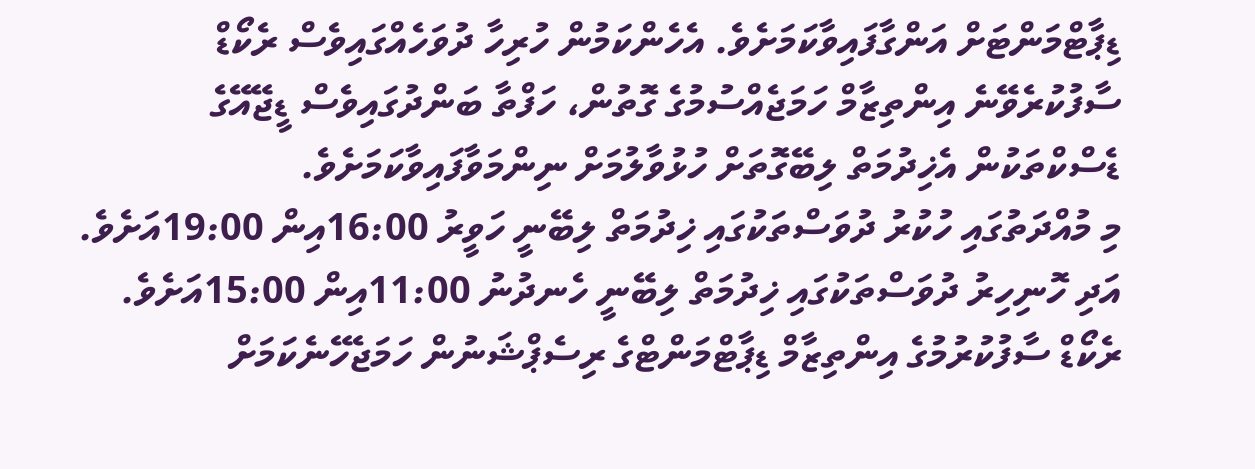ޑިޕާޓްމަންޓަށް އަންގާފައިވާކަމަށެވެ. އެހެންކަމުން ހުރިހާ ދުވަހެއްގައިވެސް ރެކޯޑް ސާފުކުރެވޭނެ އިންތިޒާމް ހަމަޖެއްސުމުގެ ގޮތުން، ހަފްތާ ބަންދުގައިވެސް ޑީޖޭއޭގެ ޑެސްކްތަކުން އެޚިދުމަތް ލިބޭގޮތަށް ހުޅުވާލުމަށް ނިންމަވާފައިވާކަމަށެވެ.
މި މުއްދަތުގައި ހުކުރު ދުވަސްތަކުގައި ޚިދުމަތް ލިބޭނީ ހަވީރު 16:00އިން 19:00އަށެވެ. އަދި ހޮނިހިރު ދުވަސްތަކުގައި ޚިދުމަތް ލިބޭނީ ހެނދުނު 11:00އިން 15:00އަށެވެ.
ރެކޯޑް ސާފުކުރުމުގެ އިންތިޒާމް ޑިޕާޓްމަންޓްގެ ރިސެޕްޝަނުން ހަމަޖެހޭނެކަމަށް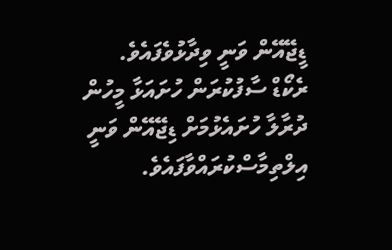ޑީޖޭއޭން ވަނީ ވިދާޅުވެފައެވެ.
ރެކޯޑް ސާފުކުރަން ހުށައަޅާ މީހުން ދުރާލާ ހުށައެޅުމަށް ޑިޖޭއޭން ވަނީ އިލްތިމާސްކުރައްވާފައެވެ.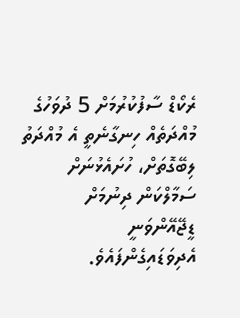ރެކޯޑް ސާފުކުރުމަށް 5 ދުވަހުގެ މުއްދަތެއް ހިނގާނެތީ އެ މުއްދަތު ލިބޭގޮތަށް، ހުށައެޅުނަށް ސަމާލްކަން ދިނުމަށް ޑީޖޭއޭންވަނީ އެދިވަޑައިގެންފައެވެ.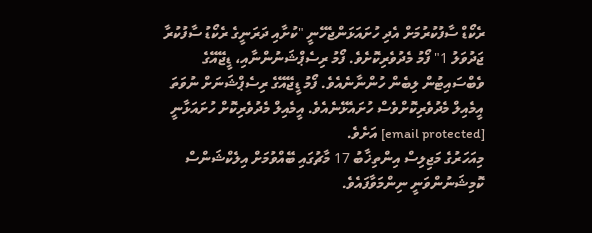ރެކޯޑް ސާފުކުރުމަށް އެދި ހުށައަޅަންޖެހޭނީ "ކުށާއި ދަރަނީގެ ރެކޯޑު ސާފުކުރާ ޖަދުވަލު 1" ފޯމު މެދުވެރިކޮށެވެ. ފޯމު ރިސެޕްޝަނުންނާއި، ޑީޖޭއޭގެ ވެބްސައިޓުން ލިބެން ހުންނާނެއެވެ. ފޯމު ޑީޖޭއޭގެ ރިސެޕްޝަނަށް ނުވަތަ އީމެއިލް މެދުވެރިކޮށްވެސް ހުށައެޅޭނެއެވެ. އީމެއިލް މެދުވެރިކޮށް ހުށައަޅާނީ [email protected] އަށެވެ.
މިއަހަރުގެ މަޖިލިސް އިންތިޚާބު 17 މާޗުގައި ބޭއްވުމަށް އިލެކްޝަންސް ކޮމިޝަނުންވަނީ ނިންމަވާފައެވެ.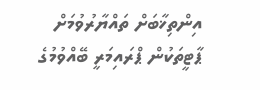އިންތިޚާބަށް ތައްޔާރުވުމަށް ޕާޓީތަކުން ޕްރައިމަރީ ބޭއްވުމުގެ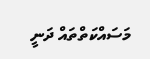މަސައްކަތްތައް ދަނީ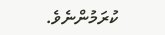ކުރަމުންނެވެ.